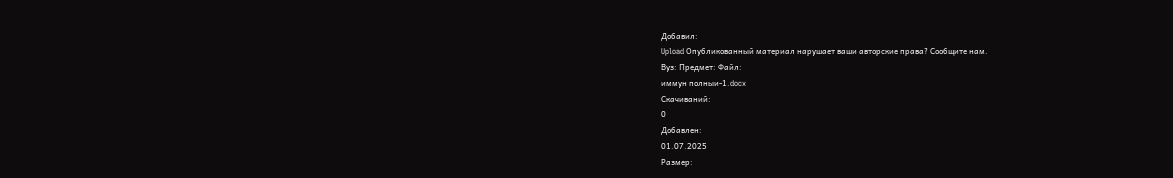Добавил:
Upload Опубликованный материал нарушает ваши авторские права? Сообщите нам.
Вуз: Предмет: Файл:
иммун полныи-1.docx
Скачиваний:
0
Добавлен:
01.07.2025
Размер: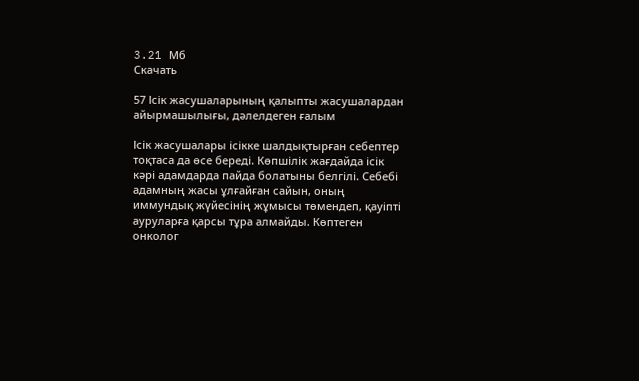3.21 Mб
Скачать

57 Ісік жасушаларының қалыпты жасушалардан айырмашылығы, дәлелдеген ғалым

Ісік жасушалары ісікке шалдықтырған себептер тоқтаса да өсе береді. Көпшілік жағдайда ісік кәрі адамдарда пайда болатыны белгілі. Себебі адамның жасы ұлғайған сайын, оның иммундық жүйесінің жұмысы төмендеп, қауіпті ауруларға қарсы тұра алмайды. Көптеген онколог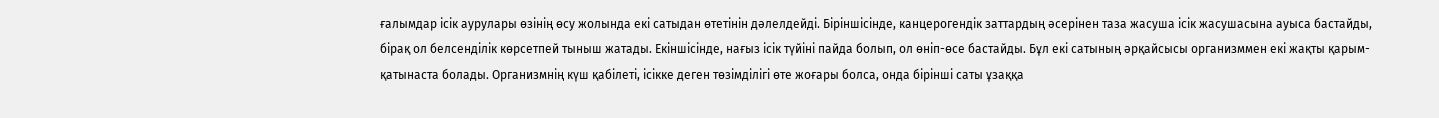ғалымдар ісік аурулары өзінің өсу жолында екі сатыдан өтетінін дәлелдейді. Біріншісінде, канцерогендік заттардың әсерінен таза жасуша ісік жасушасына ауыса бастайды, бірақ ол белсенділік көрсетпей тыныш жатады. Екіншісінде, нағыз ісік түйіні пайда болып, ол өніп-өсе бастайды. Бұл екі сатының әрқайсысы организммен екі жақты қарым-қатынаста болады. Организмнің күш қабілеті, ісікке деген төзімділігі өте жоғары болса, онда бірінші саты ұзаққа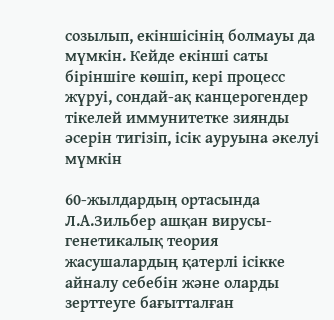созылып, екіншісінің болмауы да мүмкін. Кейде екінші саты біріншіге көшіп, кері процесс жүруі, сондай-ақ канцерогендер тікелей иммунитетке зиянды әсерін тигізіп, ісік ауруына әкелуі мүмкін

60-жылдардың ортасында Л.А.Зильбер ашқан вирусы-генетикалық теория жасушалардың қатерлі ісікке айналу себебін және оларды зерттеуге бағытталған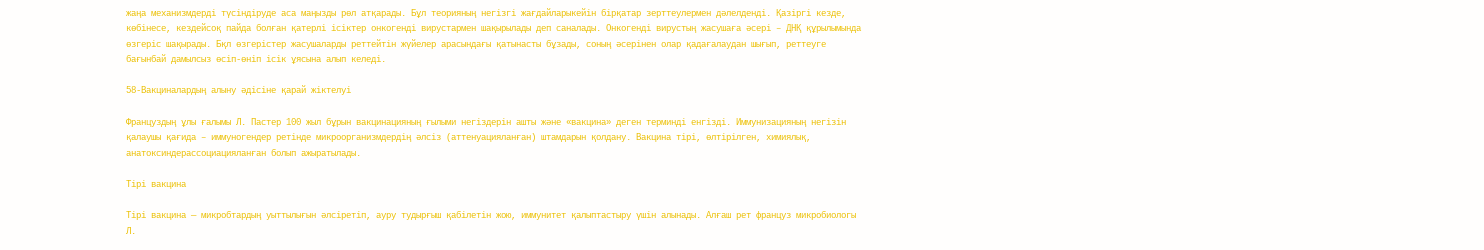жаңа механизмдерді түсіндіруде аса маңызды рөл атқарады. Бұл теорияның негізгі жағдайларыкейін бірқатар зерттеулермен дәлелденді. Қазіргі кезде, көбінесе, кездейсоқ пайда болған қатерлі ісіктер онкогенді вирустармен шақырылады деп саналады. Онкогенді вирустың жасушаға әсері – ДНҚ құрылымында өзгеріс шақырады. Бқл өзгерістер жасушаларды реттейтін жүйелер арасындағы қатынасты бұзады, соның әсерінен олар қадағалаудан шығып, реттеуге бағынбай дамылсыз өсіп-өніп ісік ұясына алып келеді.

58-Вакциналардың алыну әдісіне қарай жіктелуі

Француздың ұлы ғалымы Л. Пастер 100 жыл бұрын вакцинацияның ғылыми негiздерiн ашты және «вакцина» деген терминдi енгiздi. Иммунизацияның негiзiн қалаушы қағида – иммуногендер ретiнде микроорганизмдердiң әлсiз (аттенуацияланған) штамдарын қолдану. Вакцина тірі, өлтірілген, химиялық, анатоксиндерассоциацияланған болып ажыратылады.

Тірі вакцина

Тірі вакцина — микробтардың уыттылығын әлсіретіп, ауру тудырғыш қабілетін жою, иммунитет қалыптастыру үшін алынады. Алғаш рет француз микробиологы Л.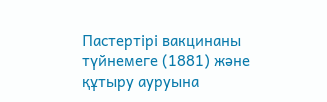Пастертірі вакцинаны түйнемеге (1881) және құтыру ауруына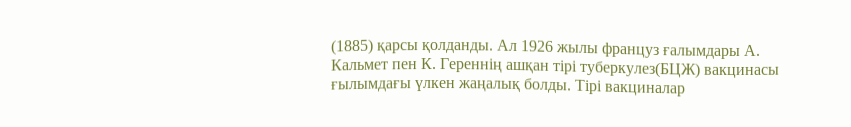(1885) қарсы қолданды. Ал 1926 жылы француз ғалымдары А. Кальмет пен К. Гереннің ашқан тірі туберкулез(БЦЖ) вакцинасы ғылымдағы үлкен жаңалық болды. Тірі вакциналар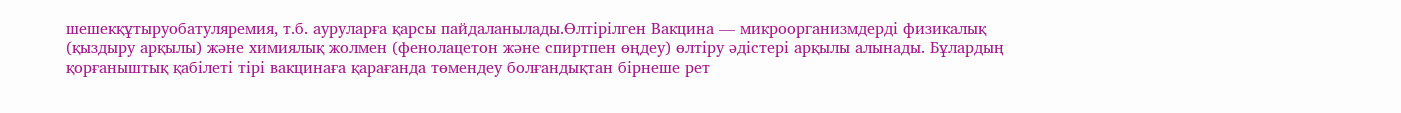шешекқұтыруобатуляремия, т.б. ауруларға қарсы пайдаланылады.Өлтірілген Вакцина — микроорганизмдерді физикалық (қыздыру арқылы) және химиялық жолмен (фенолацетон және спиртпен өңдеу) өлтіру әдістері арқылы алынады. Бұлардың қорғаныштық қабілеті тірі вакцинаға қарағанда төмендеу болғандықтан бірнеше рет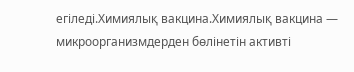егіледі.Химиялық вакцина.Химиялық вакцина — микроорганизмдерден бөлінетін активті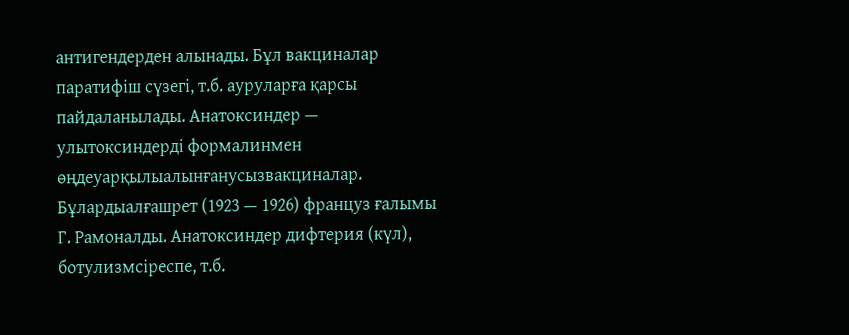антигендерден алынады. Бұл вакциналар паратифіш сүзегі, т.б. ауруларға қарсы пайдаланылады. Анатоксиндер — улытоксиндерді формалинмен өңдеуарқылыалынғанусызвакциналар. Бұлардыалғашрет (1923 — 1926) француз ғалымы Г. Рамоналды. Анатоксиндер дифтерия (күл), ботулизмсіреспе, т.б.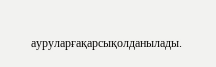ауруларғақарсықолданылады.